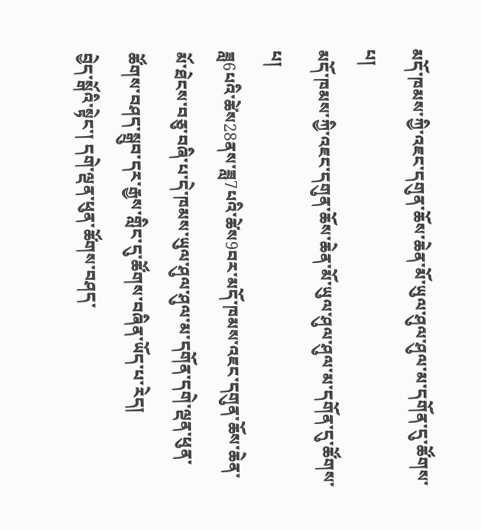མདོ་ཁམས་ཀྱི་འཇང་དགུན་ཆོས་ཆེན་མོ་ཡུལ་ཤུལ་ཤུལ་མ་དགོན་དུ་ཚོགས་པ།
མདོ་ཁམས་ཀྱི་འཇང་དགུན་ཆོས་ཆེན་མོ་ཡུལ་ཤུལ་ཤུལ་མ་དགོན་དུ་ཚོགས་པ།
ཟླ6པའི་ཚེས28ནས་ཟླ7པའི་ཚེས9བར་མདོ་ཁམས་འཇང་དགུན་ཆོས་ཆེན་མོ་ཐེངས་བཅུ་བཞི་པ་དེ་ཁམས་ཡུལ་ཤུལ་ཤུལ་མ་དགོན་དགེ་ལྡན་ཕུན་ཚོགས་བཤད་སྒྲུབ་དར་རྒྱས་གླིང་དུ་ཚོགས་བཞིན་ཡོད་པ་རེད།
བྱེད་སྒོའི་སྟེང་། དགེ་ལྡན་ཕུན་ཚོགས་བཤད་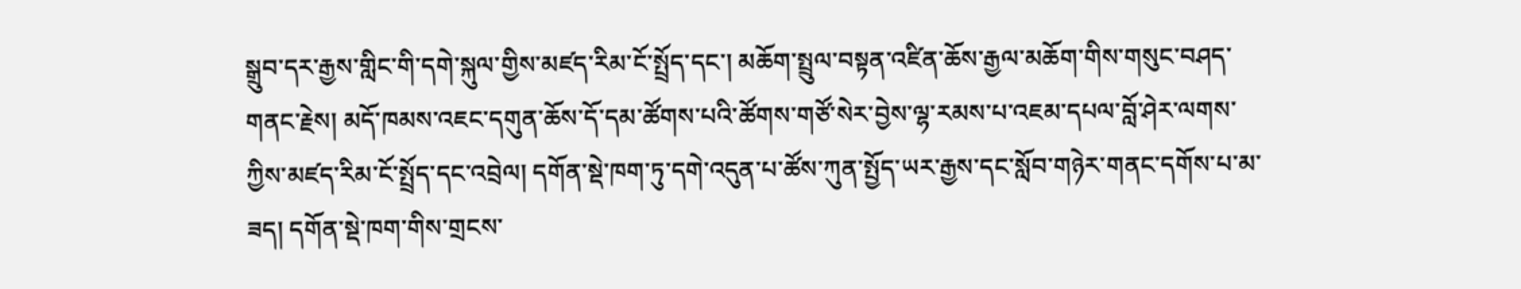སྒྲུབ་དར་རྒྱས་གླིང་གི་དགེ་སྐུལ་གྱིས་མཛད་རིམ་ངོ་སྤྲོད་དང་། མཆོག་སྤྲུལ་བསྟན་འཛིན་ཆོས་རྒྱལ་མཆོག་གིས་གསུང་བཤད་གནང་རྗེས། མདོ་ཁམས་འཇང་དགུན་ཆོས་དོ་དམ་ཚོགས་པའི་ཚོགས་གཙོ་སེར་བྱེས་ལྷ་རམས་པ་འཇམ་དཔལ་བློ་ཤེར་ལགས་ཀྱིས་མཛད་རིམ་ངོ་སྤྲོད་དང་འབྲེལ། དགོན་སྡེ་ཁག་ཏུ་དགེ་འདུན་པ་ཚོས་ཀུན་སྤྱོད་ཡར་རྒྱས་དང་སློབ་གཉེར་གནང་དགོས་པ་མ་ཟད། དགོན་སྡེ་ཁག་གིས་གྲངས་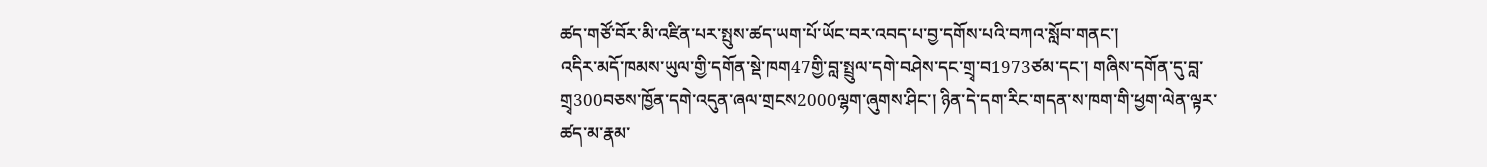ཚད་གཙོ་བོར་མི་འཛིན་པར་སྤུས་ཚད་ཡག་པོ་ཡོང་བར་འབད་པ་བྱ་དགོས་པའི་བཀའ་སློབ་གནང་།
འདིར་མདོ་ཁམས་ཡུལ་གྱི་དགོན་སྡེ་ཁག47གྱི་བླ་སྤྲུལ་དགེ་བཤེས་དང་གྲྭ་བ1973ཙམ་དང་། གཞིས་དགོན་དུ་བླ་གྲྭ300བཅས་ཁྱོན་དགེ་འདུན་ཞལ་གྲངས2000ལྷག་ཞུགས་ཤིང་། ཉིན་དེ་དག་རིང་གདན་ས་ཁག་གི་ཕྱག་ལེན་ལྟར་ཚད་མ་རྣམ་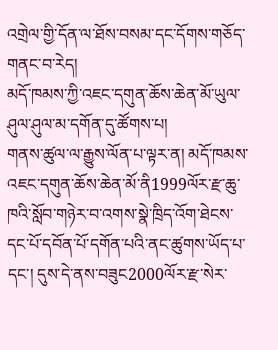འགྲེལ་གྱི་དོན་ལ་ཐོས་བསམ་དང་དོགས་གཅོད་གནང་བ་རེད།
མདོ་ཁམས་ཀྱི་འཇང་དགུན་ཆོས་ཆེན་མོ་ཡུལ་ཤུལ་ཤུལ་མ་དགོན་དུ་ཚོགས་པ།
གནས་ཚུལ་ལ་རྒྱུས་ལོན་པ་ལྟར་ན། མདོ་ཁམས་འཇང་དགུན་ཆོས་ཆེན་མོ་ནི1999ལོར་རྫ་ཆུ་ཁའི་སློབ་གཉེར་བ་འགས་སྣེ་ཁྲིད་འོག་ཐེངས་དང་པོ་དབོན་པོ་དགོན་པའི་ནང་ཚུགས་ཡོད་པ་དང་། དུས་དེ་ནས་བཟུང2000ལོར་རྫ་སེར་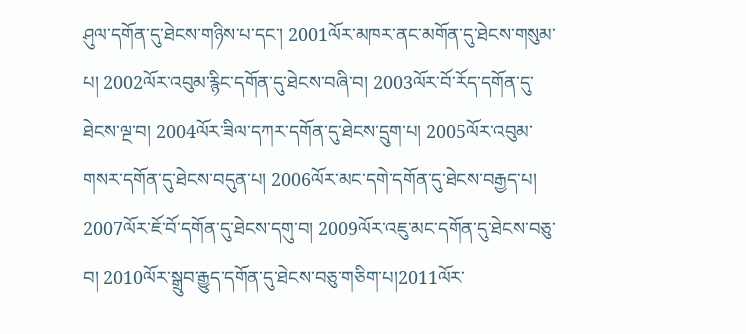ཤུལ་དགོན་དུ་ཐེངས་གཉིས་པ་དང་། 2001ལོར་མཁར་ནང་མགོན་དུ་ཐེངས་གསུམ་པ། 2002ལོར་འབུམ་རྙིང་དགོན་དུ་ཐེངས་བཞི་བ། 2003ལོར་བོ་རོད་དགོན་དུ་ཐེངས་ལྔ་བ། 2004ལོར་ཟིལ་དཀར་དགོན་དུ་ཐེངས་དྲུག་པ། 2005ལོར་འབུམ་གསར་དགོན་དུ་ཐེངས་བདུན་པ། 2006ལོར་མང་དགེ་དགོན་དུ་ཐེངས་བརྒྱད་པ། 2007ལོར་ཇོ་བོ་དགོན་དུ་ཐེངས་དགུ་བ། 2009ལོར་འཇུ་མང་དགོན་དུ་ཐེངས་བཅུ་བ། 2010ལོར་སྒྲུབ་རྒྱུད་དགོན་དུ་ཐེངས་བཅུ་གཅིག་པ།2011ལོར་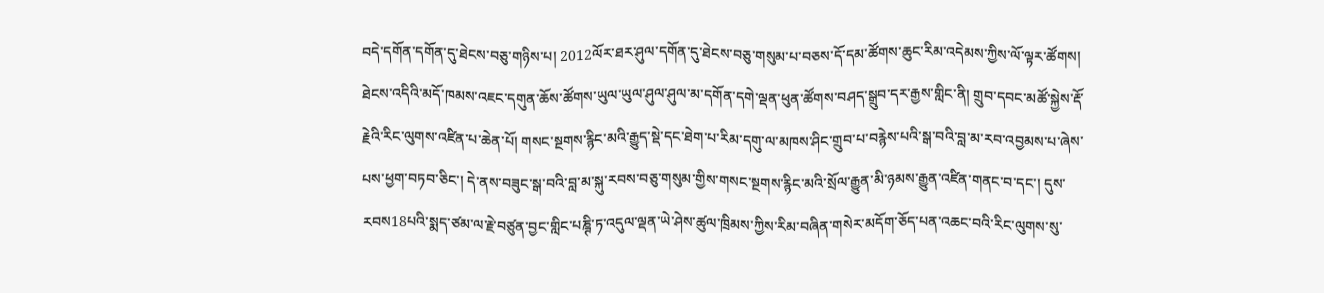བདེ་དགོན་དགོན་དུ་ཐེངས་བཅུ་གཉིས་པ། 2012ལོར་ཐར་ཤུལ་དགོན་དུ་ཐེངས་བཅུ་གསུམ་པ་བཅས་དོ་དམ་ཚོགས་ཆུང་རིམ་འདེམས་ཀྱིས་ལོ་ལྟར་ཚོགས།
ཐེངས་འདིའི་མདོ་ཁམས་འཇང་དགུན་ཆོས་ཚོགས་ཡུལ་ཡུལ་ཤུལ་ཤུལ་མ་དགོན་དགེ་ལྡན་ཕུན་ཚོགས་བཤད་སྒྲུབ་དར་རྒྱས་གླིང་ནི། གྲུབ་དབང་མཚོ་སྐྱེས་རྡོ་རྗེའི་རིང་ལུགས་འཛིན་པ་ཆེན་པོ། གསང་སྔགས་རྙིང་མའི་རྒྱུད་སྡེ་དང་ཐེག་པ་རིམ་དགུ་ལ་མཁས་ཤིང་གྲུབ་པ་བརྙེས་པའི་སྒ་བའི་བླ་མ་རབ་འབྱམས་པ་ཞེས་པས་ཕྱག་བཏབ་ཅིང་། དེ་ནས་བཟུང་སྒ་བའི་བླ་མ་སྐུ་རབས་བཅུ་གསུམ་གྱིས་གསང་སྔགས་རྙིང་མའི་སྲོལ་རྒྱུན་མི་ཉམས་རྒྱུན་འཛིན་གནང་བ་དང་། དུས་རབས18པའི་སྨད་ཙམ་ལ་རྗེ་བཙུན་བྱང་གླིང་པཎྚི་ཏ་འདུལ་ལྡན་ཡེ་ཤེས་ཚུལ་ཁྲིམས་ཀྱིས་རིམ་བཞིན་གསེར་མདོག་ཅོད་པན་འཆང་བའི་རིང་ལུགས་སུ་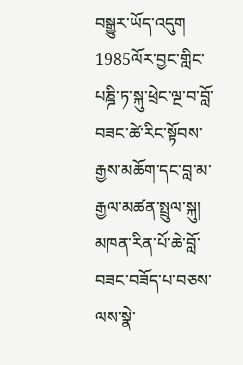བསྒྱུར་ཡོད་འདུག 1985ལོར་བྱང་གླིང་པཎྜི་ཏ་སྐུ་ཕྲེང་ལྔ་བ་བློ་བཟང་ཚེ་རིང་སྟོབས་རྒྱས་མཆོག་དང་བླ་མ་རྒྱལ་མཚན་སྤྲུལ་སྐུ། མཁན་རིན་པོ་ཆེ་བློ་བཟང་བཟོད་པ་བཅས་ལས་སྣེ་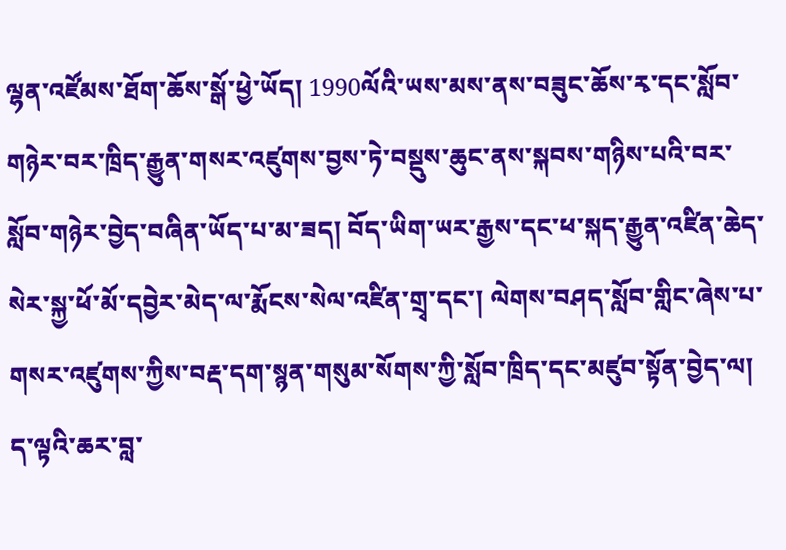ལྷན་འཛོམས་ཐོག་ཆོས་སྒོ་ཕྱེ་ཡོད། 1990ལོའི་ཡས་མས་ནས་བཟུང་ཆོས་རྭ་དང་སློབ་གཉེར་བར་ཁྲིད་རྒྱུན་གསར་འཛུགས་བྱས་ཏེ་བསྡུས་ཆུང་ནས་སྐབས་གཉིས་པའི་བར་སློབ་གཉེར་བྱེད་བཞིན་ཡོད་པ་མ་ཟད། བོད་ཡིག་ཡར་རྒྱས་དང་ཕ་སྐད་རྒྱུན་འཛིན་ཆེད་སེར་སྐྱ་ཕོ་མོ་དབྱེར་མེད་ལ་རྨོངས་སེལ་འཛིན་གྲྭ་དང་། ལེགས་བཤད་སློབ་གླིང་ཞེས་པ་གསར་འཛུགས་ཀྱིས་བརྡ་དག་སྙན་གསུམ་སོགས་ཀྱི་སློབ་ཁྲིད་དང་མཛུབ་སྟོན་བྱེད་ལ། ད་ལྟའི་ཆར་བླ་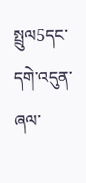སྤྲུལ5དང་དགེ་འདུན་ཞལ་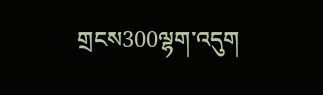གྲངས300ལྷག་འདུག